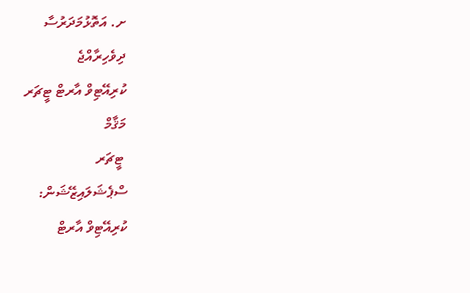ށ. އަތޮޅުމަދަރުސާ
ދިވެހިރާއްޖެ
ކުރިއޭޓިވް އާރޓް ޓީޗަރ
މަޤާމް
 ޓީޗަރ
ސްޕެޝަލައިޒޭޝަން:
ކުރިއޭޓިވް އާރޓް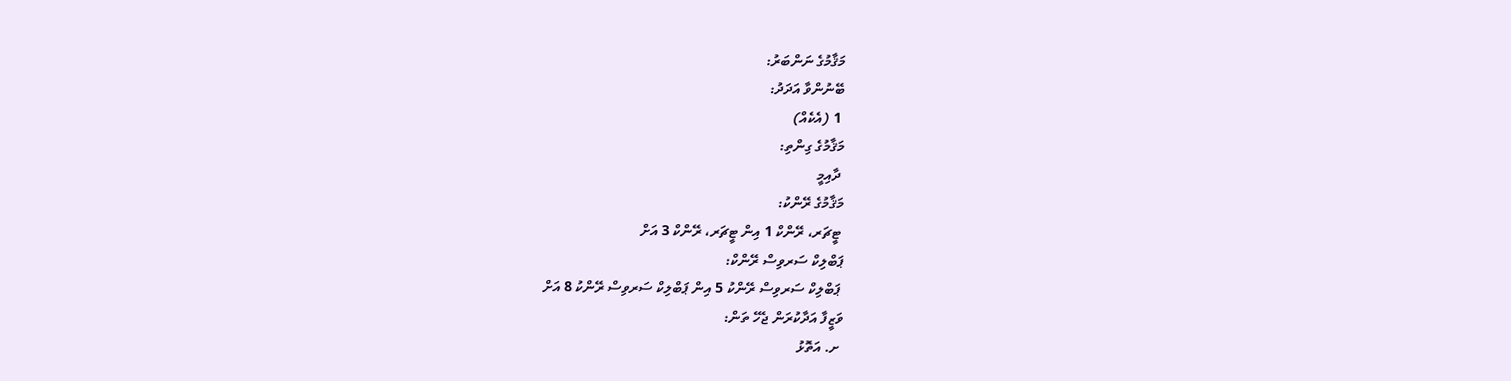މަޤާމުގެ ނަންބަރު:
ބޭނުންވާ އަދަދު:
 1 (އެކެއް)
މަޤާމުގެ ގިންތި:
 ދާއިމީ
މަޤާމުގެ ރޭންކު:
 ޓީޗަރ، ރޭންކް 1 އިން ޓީޗަރ، ރޭންކް 3 އަށް
ޕަބްލިކް ސަރވިސް ރޭންކް:
 ޕަބްލިކް ސަރވިސް ރޭންކު 5 އިން ޕަބްލިކް ސަރވިސް ރޭންކު 8 އަށް
ވަޒީފާ އަދާކުރަން ޖެހޭ ތަން:
 ށ. އަތޮޅު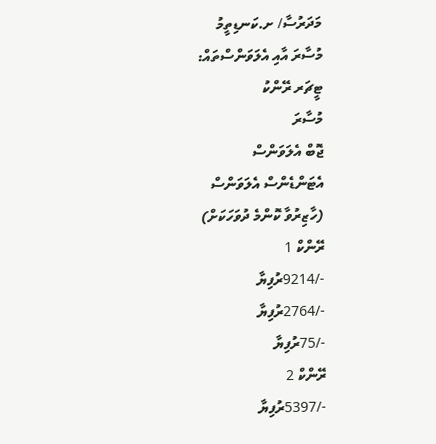މަދަރުސާ/ ށ.ކަނޑިތީމު
މުސާރަ އާއި އެލަވަންސްތައް:
ޓީޗަރ ރޭންކު
މުސާރަ
ޖޮބް އެލަވަންސް
އެޓަންޑެންސް އެލަވަންސް
(ހާޒިރުވާ ކޮންމެ ދުވަހަކަށް)
ރޭންކް 1
-/9214ރުފިޔާ
-/2764ރުފިޔާ
-/75ރުފިޔާ
ރޭންކް 2
-/5397ރުފިޔާ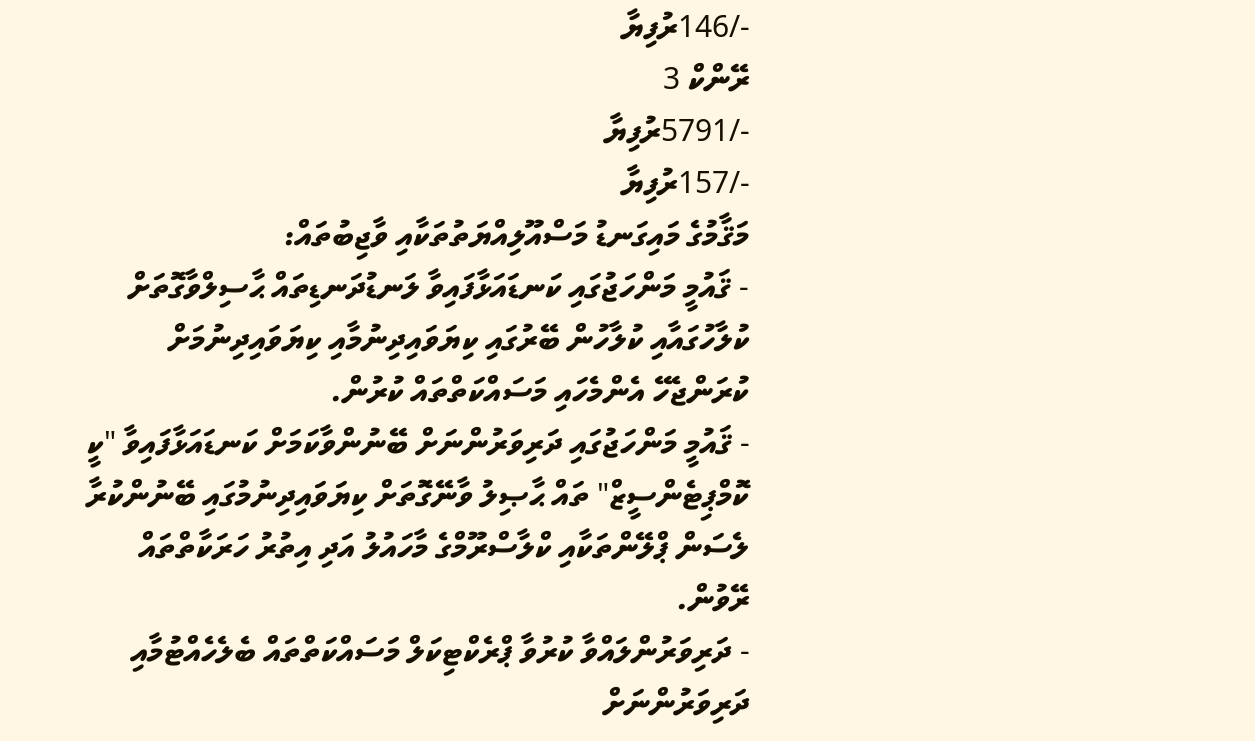-/146ރުފިޔާ
ރޭންކް 3
-/5791ރުފިޔާ
-/157ރުފިޔާ
މަޤާމުގެ މައިގަނޑު މަސްއޫލިއްޔަތުތަކާއި ވާޖިބުތައް:
- ޤައުމީ މަންހަޖުގައި ކަނޑައަޅާފައިވާ ލަނޑުދަނޑިތައް ޙާސިލްވާގޮތަށް ކުލާހުގައާއި ކުލާހުން ބޭރުގައި ކިޔަވައިދިނުމާއި ކިޔަވައިދިނުމަށް ކުރަންޖެހޭ އެންމެހައި މަސައްކަތްތައް ކުރުން.
- ޤައުމީ މަންހަޖުގައި ދަރިވަރުންނަށް ބޭނުންވާކަމަށް ކަނޑައަޅާފައިވާ "ކީ ކޮމްޕިޓެންސީޒް" ތައް ޙާޞިލު ވާނޭގޮތަށް ކިޔަވައިދިނުމުގައި ބޭނުންކުރާ ލެސަން ޕްލޭންތަކާއި ކްލާސްރޫމްގެ މާހައުލު އަދި އިތުރު ހަރަކާތްތައް ރޭވުން.
- ދަރިވަރުންލައްވާ ކުރުވާ ޕްރެކްޓިކަލް މަސައްކަތްތައް ބެލެހެއްޓުމާއި ދަރިވަރުންނަށް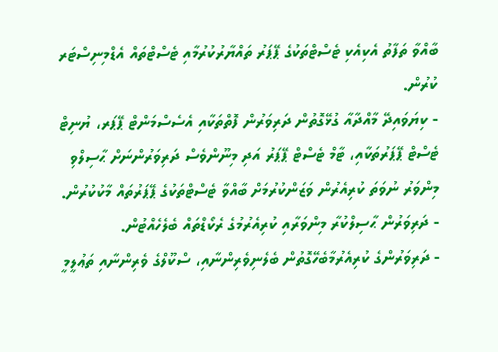ބާއްވާ ތަފާތު އެކިއެކި ޓެސްޓްތަކުގެ ޕޭޕަރު ތައްޔާރުކުރުމާއި ޓެސްޓްތައް އެޑްމިނިސްޓަރ ކުރުން.
- ކިޔަވައިދޭ މާއްދާއާ ގުޅޭގޮތުން ދަރިވަރުން ފޮތްތަކާއި އެސެސްމަންޓް ޕޭޕަރ، ޔުނިޓް ޓެސްޓް ޕޭޕަރުތަކާއި، ޓާމް ޓެސްޓް ޕޭޕަރު އަދި މިނޫންވެސް ދަރިވަރުންނަށް ޙާސިލްވި މިންވަރު ނުވަތަ ކުރިއެރުން ވަޒަންކުރުމަށް ބާއްވާ ޓެސްޓްތަކުގެ ޕޭޕަރުތައް މާކުކުރުން.
- ދަރިވަރުން ޙާސިލްކުރާ މިންވަރާއި ކުރިއެރުމުގެ ރެކޯޑްތައް ބެލެހެއްޓުން.
- ދަރިވަރުންގެ ކުރިއެރުމާބެހޭގޮތުން ބެލެނިވެރިންނާއި، ސްކޫލްގެ ވެރިންނާއި ތަޢުލީމީ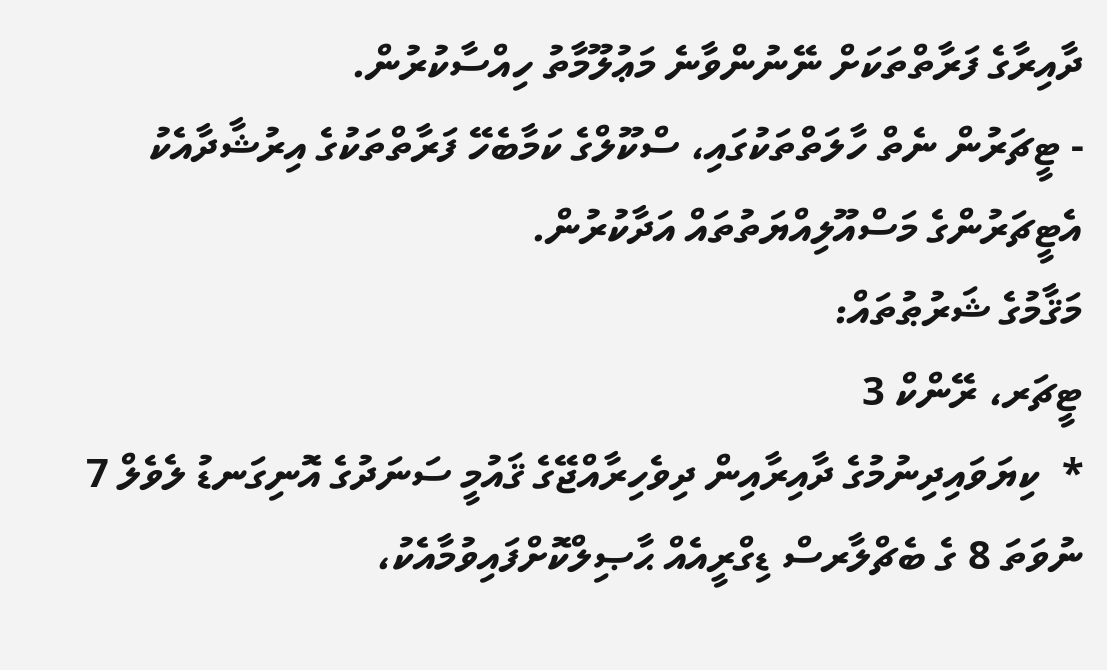ދާއިރާގެ ފަރާތްތަކަށް ނޭނުންވާނެ މަޢުލޫމާތު ހިއްސާކުރުން.
- ޓީޗަރުން ނެތް ހާލަތްތަކުގައި، ސްކޫލްގެ ކަމާބެހޭ ފަރާތްތަކުގެ އިރުޝާދާއެކު އެޓީޗަރުންގެ މަސްއޫލިއްޔަތުތައް އަދާކުރުން.
މަޤާމުގެ ޝަރުޠުތައް:
ޓީޗަރ، ރޭންކް 3
*  ކިޔަވައިދިނުމުގެ ދާއިރާއިން ދިވެހިރާއްޖޭގެ ޤައުމީ ސަނަދުގެ އޮނިގަނޑު ލެވެލް 7 ނުވަތަ 8 ގެ ބެޗްލާރސް ޑިގްރީއެއް ޙާޞިލްކޮށްފައިވުމާއެކު،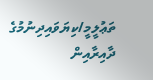ތަޢުލީމީ/ކިޔަވައިދިނުމުގެ ދާއިރާއިން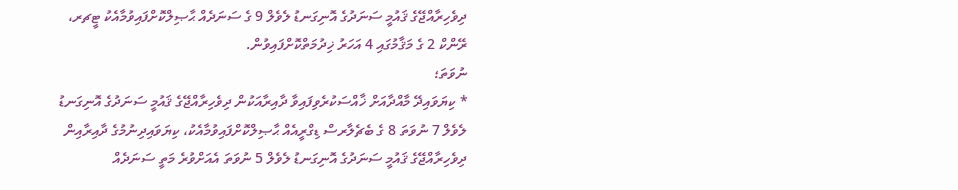ދިވެހިރާއްޖޭގެ ޤައުމީ ސަނަދުގެ އޮނިގަނޑު ލެވެލް 9 ގެ ސަނަދެއް ޙާޞިލްކޮށްފައިވުމާއެކު ޓީޗރ، ރޭންކް 2 ގެ މަޤާމުގައި 4 އަހަރު ޚިދުމަތްކޮށްފައިވުން.
ނުވަތަ؛
* ކިޔަވައިދޭ މާއްދާއަށް ޚާއްސަކުރެވިފައިވާ ދާއިރާއަކުން ދިވެހިރާއްޖޭގެ ޤައުމީ ސަނަދުގެ އޮނިގަނޑު ލެވެލް 7 ނުވަތަ 8 ގެ ބެޗެލާރސް ޑިގްރީއެއް ޙާޞިލްކޮށްފައިވުމާއެކު، ކިޔަވައިދިނުމުގެ ދާއިރާއިން ދިވެހިރާއްޖޭގެ ޤައުމީ ސަނަދުގެ އޮނިގަނޑު ލެވެލް 5 ނުވަތަ އެއަށްވުރެ މަތީ ސަނަދެއް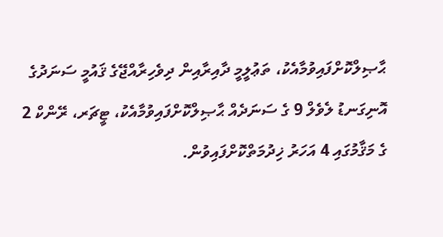ޙާޞިލްކޮށްފައިވުމާއެކު، ތަޢުލީމީ ދާއިރާއިން ދިވެހިރާއްޖޭގެ ޤައުމީ ސަނަދުގެ އޮނިގަނޑު ލެވެލް 9 ގެ ސަނަދެއް ޙާޞިލްކޮށްފައިވުމާއެކު، ޓީޗަރ، ރޭންކް 2 ގެ މަޤާމުގައި 4 އަހަރު ޚިދުމަތްކޮށްފައިވުން.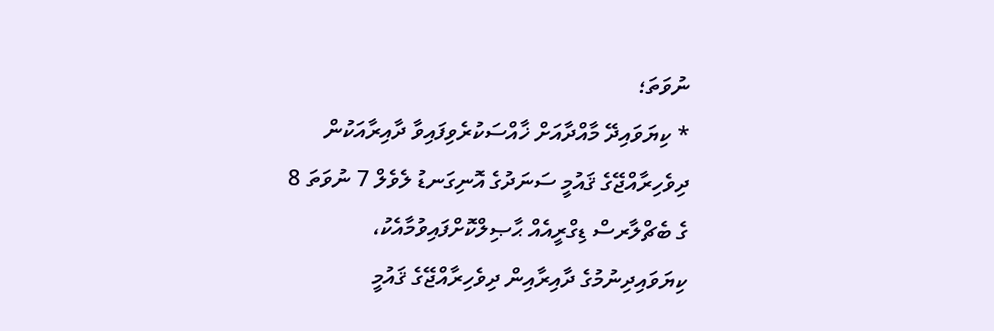ނުވަތަ؛
* ކިޔަވައިދޭ މާއްދާއަށް ޚާއްސަކުރެވިފައިވާ ދާއިރާއަކުން ދިވެހިރާއްޖޭގެ ޤައުމީ ސަނަދުގެ އޮނިގަނޑު ލެވެލް 7 ނުވަތަ 8 ގެ ބެޗްލާރސް ޑިގްރީއެއް ޙާޞިލްކޮށްފައިވުމާއެކު، ކިޔަވައިދިނުމުގެ ދާއިރާއިން ދިވެހިރާއްޖޭގެ ޤައުމީ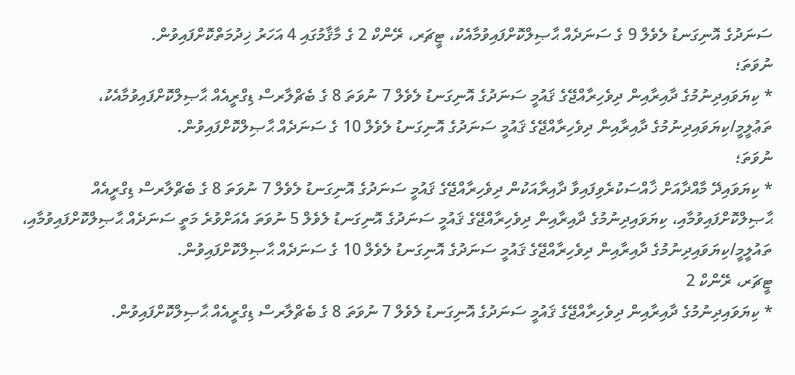ސަނަދުގެ އޮނިގަނޑު ލެވެލް 9 ގެ ސަނަދެއް ޙާޞިލްކޮށްފައިވުމާއެކު، ޓީޗަރ، ރޭންކް 2 ގެ މާޤާމުގައި 4 އަހަރު ޚިދުމަތްކޮށްފައިވުން.
ނުވަތަ؛
* ކިޔަވައިދިނުމުގެ ދާއިރާއިން ދިވެހިރާއްޖޭގެ ޤައުމީ ސަނަދުގެ އޮނިގަނޑު ލެވެލް 7 ނުވަތަ 8 ގެ ބެޗްލާރސް ޑިގްރީއެއް ޙާޞިލްކޮށްފައިވުމާއެކު، ތަޢުލީމީ/ކިޔަވައިދިނުމުގެ ދާއިރާއިން ދިވެހިރާއްޖޭގެ ޤައުމީ ސަނަދުގެ އޮނިގަނޑު ލެވެލް 10 ގެ ސަނަދެއް ޙާޞިލްކޮށްފައިވުން.
ނުވަތަ؛
* ކިޔަވައިދޭ މާއްދާއަށް ޚާއްސަކުރެވިފައިވާ ދާއިރާއަކުން ދިވެހިރާއްޖޭގެ ޤައުމީ ސަނަދުގެ އޮނިގަނޑު ލެވެލް 7 ނުވަތަ 8 ގެ ބެޗްލާރސް ޑިގްރީއެއް ޙާޞިލްކޮށްފައިވުމާއި، ކިޔަވައިދިނުމުގެ ދާއިރާއިން ދިވެހިރާއްޖޭގެ ޤައުމީ ސަނަދުގެ އޮނިގަނޑު ލެވެލް 5 ނުވަތަ އެއަށްވުރެ މަތީ ސަނަދެއް ޙާޞިލްކޮށްފައިވުމާއި، ތައުލީމީ/ކިޔަވައިދިނުމުގެ ދާއިރާއިން ދިވެހިރާއްޖޭގެ ޤައުމީ ސަނަދުގެ އޮނިގަނޑު ލެވެލް 10 ގެ ސަނަދެއް ޙާޞިލްކޮށްފައިވުން.
ޓީޗަރ، ރޭންކް 2
* ކިޔަވައިދިނުމުގެ ދާއިރާއިން ދިވެހިރާއްޖޭގެ ޤައުމީ ސަނަދުގެ އޮނިގަނޑު ލެވެލް 7 ނުވަތަ 8 ގެ ބެޗްލާރސް ޑިގްރީއެއް ޙާޞިލްކޮށްފައިވުން.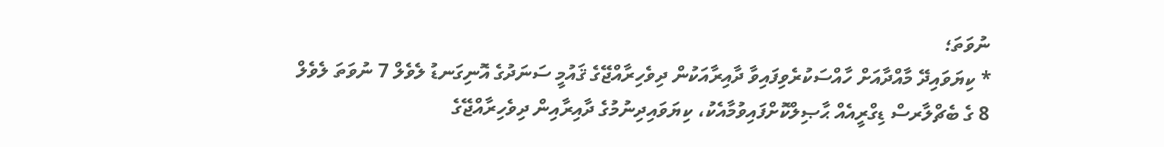ނުވަތަ؛
* ކިޔަވައިދޭ މާއްދާއަށް ހާއްސަކުރެވިފައިވާ ދާއިރާއަކުން ދިވެހިރާއްޖޭގެ ޤައުމީ ސަނަދުގެ އޮނިގަނޑު ލެވެލް 7 ނުވަތަ ލެވެލް 8 ގެ ބެޗްލާރސް ޑިގްރީއެއް ޙާޞިލްކޮށްފައިވުމާއެކު، ކިޔަވައިދިނުމުގެ ދާއިރާއިން ދިވެހިރާއްޖޭގެ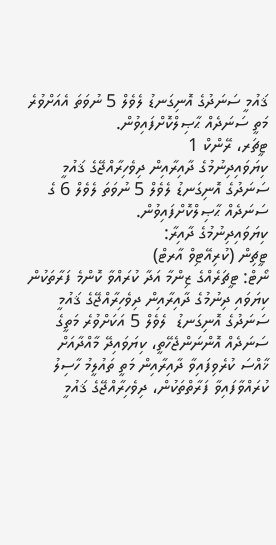ޤައުމީ ސަނަދުގެ އޮނިގަނޑު ލެވެލް 5 ނުވަތަ އެއަށްވުރެ މަތީ ސަނަދެއް ޙާޞިލްކޮށްފައިވުން.
ޓީޗަރ، ރޭންކް 1
ކިޔަވައިދިނުމުގެ ދާއިރާއިން ދިވެހިރާއްޖޭގެ ޤައުމީ ސަނަދުގެ އޮނިގަނޑު ލެވެލް 5 ނުވަތަ ލެވެލް 6 ގެ ސަނަދެއް ޙާޞިލްކޮށްފައިވުން.
ކިޔަވައިދިނުމުގެ ދާއިރާ:
ޓީޗިން (ކުރިއޭޓިވް އާރޓް)
ނޯޓް: ޓީޗަރެއްގެ ޒިންމާ އަދާ ކުރައްވާ ކޮންމެ ފަރާތަކުން ކިޔަވައި ދިނުމުގެ ދާއިރާއިން ދިވެހިރާއްޖޭގެ ޤައުމީ ސަނަދުގެ އޮނިގަނޑު  ލެވެލް 5 އަކަށްވުރެ މަތީގެ ސަނަދެއް އޮންނަންޖެހޭތީ، ކިޔަވައިދޭ މާއްދާއަށް ޚާއްސަ ކުރެވިފައިވާ ދާއިރާއިން މަތީ ތައުލީމު ހާސިލު ކުރައްވާފައިވާ ފަރާތްތަކުން، ދިވެހިރާއްޖޭގެ ޤައުމީ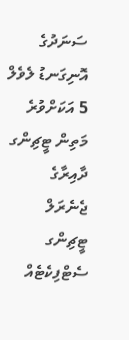ސަނަދުގެ އޮނިގަނޑު ލެވެލް 5 އަކަށްވުރެ މަތިން ޓީޗިންގ ދާއިރާގެ ޖެނެރަލް ޓީޗިންގ ސެޓްފިކެޓެއް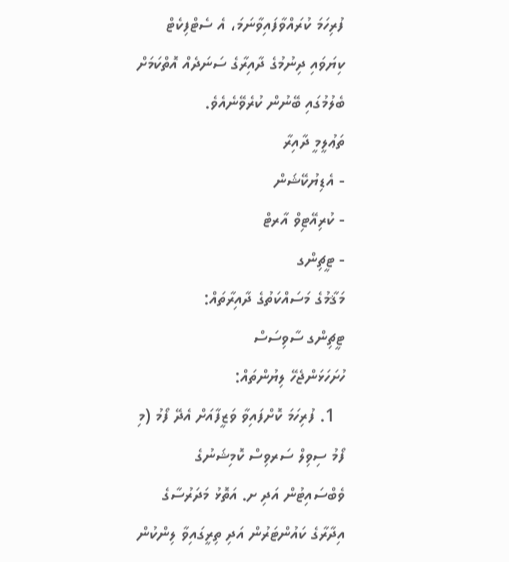ފުރިހަމަ ކުރައްވާފައިވާނަމަ، އެ ސެޓްފިކެޓް ކިޔަވައި ދިނުމުގެ ދާއިރާގެ ސަނަދެއް އޮތްކަމަށް ބެލުމުގައި ބޭނުން ކުރެވޭނެއެވެ.
ތަޢުލީމީ ދާއިރާ
- އެޑިޔުކޭޝަން
- ކުރިއޭޓިވް އާރޓް
- ޓީޗިންގ
މަޤާމުގެ މަސައްކަތުގެ ދާއިރާތައް:
ޓީޗިންގ ސާވިސަސް
ހުށަހަޅަންޖެހޭ ލިޔުންތައް:
  1. ފުރިހަމަ ކޮށްފައިވާ ވަޒީފާއަށް އެދޭ ފޯމު (މި ފޯމު ސިވިލް ސަރވިސް ކޮމިޝަނުގެ ވެބްސައިޓުން އަދި ށ. އަތޮޅު މަދަރުސާގެ އިދާރާގެ ކައުންޓަރުން އަދި ތިރީގައިވާ ލިންކުން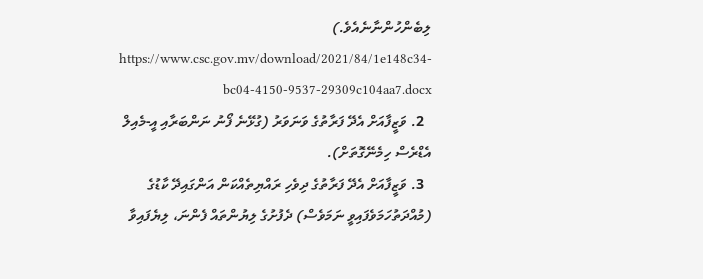ލިބެންހުންނާނެއެވެ.)  https://www.csc.gov.mv/download/2021/84/1e148c34-bc04-4150-9537-29309c104aa7.docx
  2. ވަޒީފާއަށް އެދޭ ފަރާތުގެ ވަނަވަރު (ގުޅޭނެ ފޯނު ނަންބަރާއި އީ-މެއިލް އެޑްރެސް ހިމެނޭގޮތަށް).
  3. ވަޒީފާއަށް އެދޭ ފަރާތުގެ ދިވެހި ރައްޔިތެއްކަން އަންގައިދޭ ކާޑުގެ (މުއްދަތުހަމަވެފައިވީ ނަމަވެސް) ދެފުށުގެ ލިޔުންތައް ފެންނަ، ލިޔެފައިވާ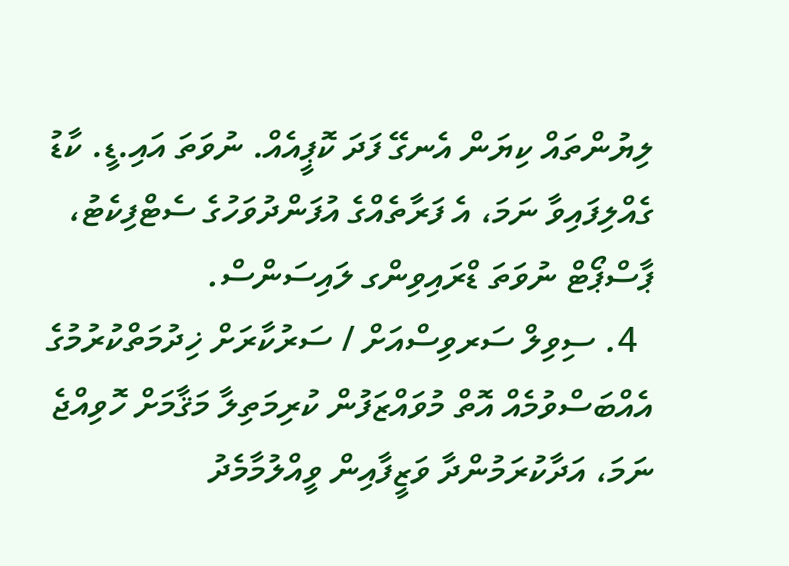ލިޔުންތައް ކިޔަން އެނގޭ ފަދަ ކޮޕީއެއް. ނުވަތަ އައި.ޑީ. ކާޑު ގެއްލިފައިވާ ނަމަ، އެ ފަރާތެއްގެ އުފަންދުވަހުގެ ސެޓްފިކެޓު، ޕާސްޕޯޓް ނުވަތަ ޑްރައިވިންގ ލައިސަންސް.
  4. ސިވިލް ސަރވިސްއަށް / ސަރުކާރަށް ޚިދުމަތްކުރުމުގެ އެއްބަސްވުމެއް އޮތް މުވައްޒަފުން ކުރިމަތިލާ މަޤާމަށް ހޮވިއްޖެ ނަމަ، އަދާކުރަމުންދާ ވަޒީފާއިން ވީއްލުމާމެދު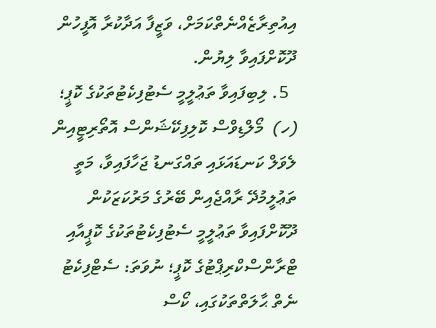އިއުތިރާޒެއްނެތްކަމަށް، ވަޒީފާ އަދާކުރާ އޮފީހުން ދޫކޮށްފައިވާ ލިޔުން.
  5. ލިބިފައިވާ ތަޢުލީމީ ސެޓުފިކެޓުތަކުގެ ކޮޕީ؛
(ހ)  މޯލްޑިވްސް ކޮލިފިކޭޝަންސް އޮތޯރިޓީއިން ލެވަލް ކަނޑައަޅައި ތައްގަނޑު ޖަހާފައިވާ، މަތީ ތަޢުލީމުދޭ ރާއްޖެއިން ބޭރުގެ މަރުކަޒަކުން ދޫކޮށްފައިވާ ތަޢުލީމީ ސެޓުފިކެޓުތަކުގެ ކޮޕީއާއި ޓްރާންސްކްރިޕްޓުގެ ކޮޕީ؛ ނުވަތަ: ސެޓްފިކެޓު ނެތް ޙާލަތްތަކުގައި، ކޯސް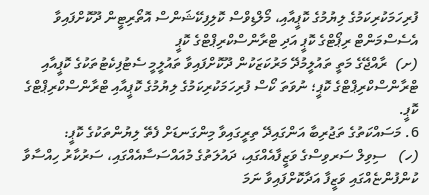ފުރިހަމަކުރިކަމުގެ ލިޔުމުގެ ކޮޕީއާއި، މޯލްޑިވްސް ކޮލިފިކޭޝަންސް އޮތޯރިޓީން ދޫކޮށްފައިވާ އެސެސްމަންޓް ރިޕޯޓްގެ ކޮޕީ އަދި ޓްރާންސްކްރިޕްޓްގެ ކޮޕީ
(ށ)  ރާއްޖޭގެ މަތީ ތައުލީމުދޭ މަރުކަޒަކުން ދޫކޮށްފައިވާ ތައުލީމީ ސެޓުފިކެޓުތަކުގެ ކޮޕީއާއި ޓްރާންސްކްރިޕްޓްގެ ކޮޕީ؛ ނުވަތަ ކޯސް ފުރިހަމަކުރިކަމުގެ ލިޔުމުގެ ކޮޕީއާއި ޓްރާންސްކްރިޕްޓްގެ ކޮޕީ.
6. މަސައްކަތުގެ ތަޖުރިބާ އަންގައިދޭ ތިރީގައިވާ މިންގަނޑަށް ފެތޭ ލިޔުންތަކުގެ ކޮޕީ:
(ހ)   ސިވިލް ސަރވިސްގެ ވަޒީފާއެއްގައި، ދައުލަތުގެ މުއައްސަސާއެއްގައި، ސަރުކާރު ހިއްސާވާ ކުންފުންޏެއްގައި ވަޒީފާ އަދާކޮށްފައިވާ ނަމަ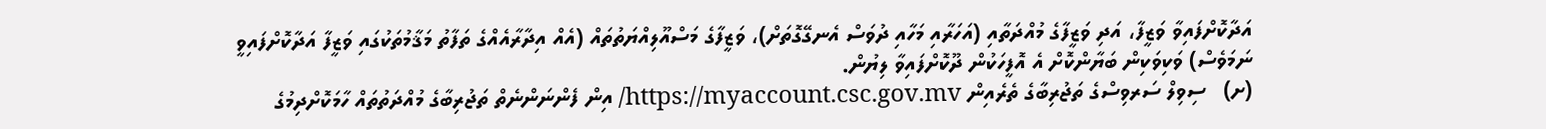އަދާކޮށްފައިވާ ވަޒީފާ، އަދި ވަޒީފާގެ މުއްދަތާއި (އަހަރާއި މަހާއި ދުވަސް އެނގޭގޮތަށް)، ވަޒީފާގެ މަސްއޫލިއްޔަތުތައް (އެއް އިދާރާއެއްގެ ތަފާތު މަޤާމުތަކުގައި ވަޒީފާ އަދާކޮށްފައިވީ ނަމަވެސް) ވަކިވަކިން ބަޔާންކޮށް އެ އޮފީހަކުން ދޫކޮށްފައިވާ ލިޔުން.
(ށ)   ސިވިލް ސަރވިސްގެ ތަޖުރިބާގެ ތެރެއިން https://myaccount.csc.gov.mv/ އިން ފެންނަންނެތް ތަޖުރިބާގެ މުއްދަތުތައް ހާމަކޮށްދިމުގެ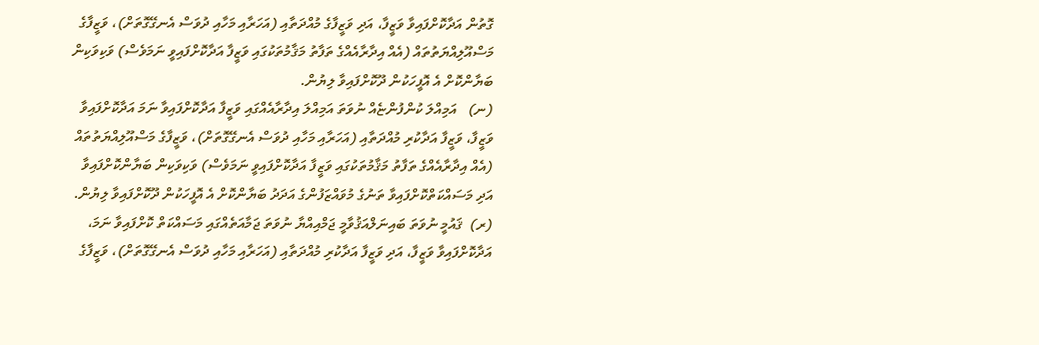ގޮތުން އަދާކޮށްފައިވާ ވަޒީފާ، އަދި ވަޒީފާގެ މުއްދަތާއި (އަހަރާއި މަހާއި ދުވަސް އެނގޭގޮތަށް)، ވަޒީފާގެ މަސްއޫލިއްޔަތުތައް (އެއް އިދާރާއެއްގެ ތަފާތު މަޤާމުތަކުގައި ވަޒީފާ އަދާކޮށްފައިވީ ނަމަވެސް) ވަކިވަކިން ބަޔާންކޮށް އެ އޮފީހަކުން ދޫކޮށްފައިވާ ލިޔުން.
(ނ)   އަމިއްލަ ކުންފުންޏެއް ނުވަތަ އަމިއްލަ އިދާރާއެއްގައި ވަޒީފާ އަދާކޮށްފައިވާ ނަމަ އަދާކޮށްފައިވާ ވަޒީފާ، ވަޒީފާ އަދާކުރި މުއްދަތާއި (އަހަރާއި މަހާއި ދުވަސް އެނގޭގޮތަށް)، ވަޒީފާގެ މަސްއޫލިއްޔަތުތައް (އެއް އިދާރާއެއްގެ ތަފާތު މަޤާމުތަކުގައި ވަޒީފާ އަދާކޮށްފައިވީ ނަމަވެސް) ވަކިވަކިން ބަޔާންކޮށްފައިވާ އަދި މަސައްކަތްކޮށްފައިވާ ތަނުގެ މުވައްޒަފުންގެ އަދަދު ބަޔާންކޮށް އެ އޮފީހަކުން ދޫކޮށްފައިވާ ލިޔުން.
(ރ)  ޤައުމީ ނުވަތަ ބައިނަލްއަޤުވާމީ ޖަމްއިއްޔާ ނުވަތަ ޖަމާއަތެއްގައި މަސައްކަތް ކޮށްފައިވާ ނަމަ، އަދާކޮށްފައިވާ ވަޒީފާ، އަދި ވަޒީފާ އަދާކުރި މުއްދަތާއި (އަހަރާއި މަހާއި ދުވަސް އެނގޭގޮތަށް)، ވަޒީފާގެ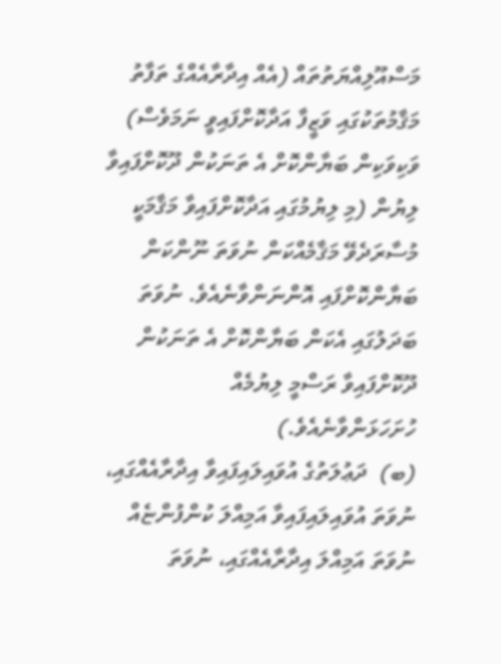މަސްއޫލިއްޔަތުތައް (އެއް އިދާރާއެއްގެ ތަފާތު މަޤާމުތަކުގައި ވަޒީފާ އަދާކޮށްފައިވީ ނަމަވެސް) ވަކިވަކިން ބަޔާންކޮށް އެ ތަނަކުން ދޫކޮށްފައިވާ ލިޔުން (މި ލިޔުމުގައި އަދާކޮށްފައިވާ މަޤާމަކީ މުސާރަދެވޭ މަޤާމެއްކަން ނުވަތަ ނޫންކަން ބަޔާންކޮށްފައި އޮންނަންވާނެއެވެ. ނުވަތަ ބަދަލުގައި އެކަން ބަޔާންކޮށް އެ ތަނަކުން ދޫކޮށްފައިވާ ރަސްމީ ލިޔުމެއް ހުށަހަޅަންވާނެއެވެ.)
(ބ)  ދަޢުލަތުގެ އުވައިލައިފައިވާ އިދާރާއެއްގައި، ނުވަތަ އުވައިލައިފައިވާ އަމިއްލަ ކުންފުންޏެއް ނުވަތަ އަމިއްލަ އިދާރާއެއްގައި، ނުވަތަ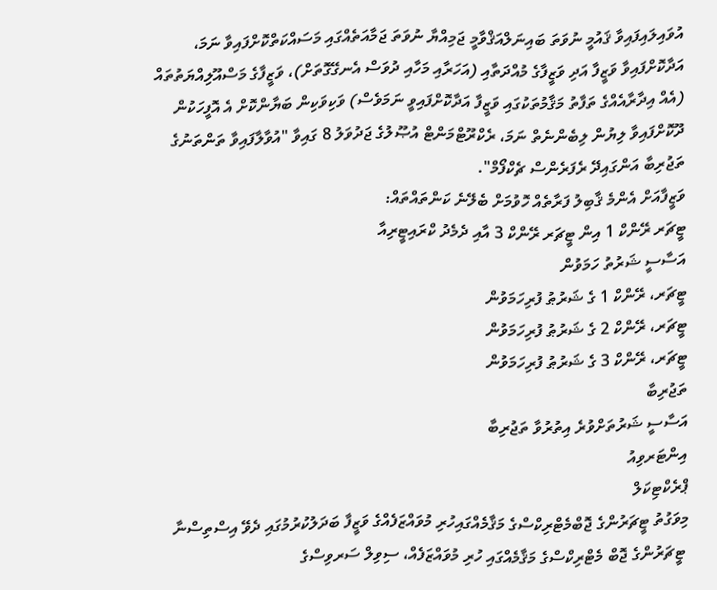އުވައިލައިފައިވާ ޤައުމީ ނުވަތަ ބައިނަލްއަޤްވާމީ ޖަމިއްޔާ ނުވަތަ ޖަމާއަތެއްގައި މަސައްކަތްކޮށްފައިވާ ނަމަ، އަދާކޮށްފައިވާ ވަޒީފާ އަދި ވަޒީފާގެ މުއްދަތާއި (އަހަރާއި މަހާއި ދުވަސް އެނގޭގޮތަށް)، ވަޒީފާގެ މަސްއޫލިއްޔަތުތައް (އެއް އިދާރާއެއްގެ ތަފާތު މަޤާމުތަކުގައި ވަޒީފާ އަދާކޮށްފައިވީ ނަމަވެސް) ވަކިވަކިން ބަޔާންކޮށް އެ އޮފީހަކުން ދޫކޮށްފައިވާ ލިޔުން ލިބެންނެތް ނަމަ، ރެކްރޫޓްމަންޓް އުޞޫލުގެ ޖަދުވަލު 8 ގައިވާ "އުވާލާފައިވާ ތަންތަނުގެ ތަޖުރިބާ އަންގައިދޭ ރެފަރެންސް ޗެކްފޯމް".
ވަޒީފާއަށް އެންމެ ޤާބިލު ފަރާތެއް ހޮވުމަށް ބެލޭނެ ކަންތައްތައް:
ޓީޗަރ ރޭންކް 1 އިން ޓީޗަރ ރޭންކް 3 އާއި ދެމެދު ކްރައިޓީރިއާ
އަސާސީ ޝަރުތު ހަމަވުން
ޓީޗަރ، ރޭންކް 1 ގެ ޝަރުޠު ފުރިހަމަވުން
ޓީޗަރ، ރޭންކް 2 ގެ ޝަރުޠު ފުރިހަމަވުން
ޓީޗަރ، ރޭންކް 3 ގެ ޝަރުޠު ފުރިހަމަވުން
ތަޖުރިބާ
އަސާސީ ޝަރުތަށްވުރެ އިތުރުވާ ތަޖުރިބާ
އިންޓަރވިއު
ޕްރެކްޓިކަލް
މިވަގުތު ޓީޗަރުންގެ ޖޮބްމެޓްރިކްސްގެ މަޤާމެއްގައިހުރި މުވައްޒަފެއްގެ ވަޒީފާ ބަދަލުކުރުމުގައި ދެވޭ އިސްތިސްނާ
 ޓީޗަރުންގެ ޖޮބް މެޓްރިކްސްގެ މަޤާމެއްގައި ހުރި މުވައްޒަފެއް، ސިވިލް ސަރވިސްގެ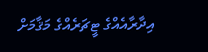އިދާރާއެއްގެ ޓީޗަރެއްގެ މަޤާމަށް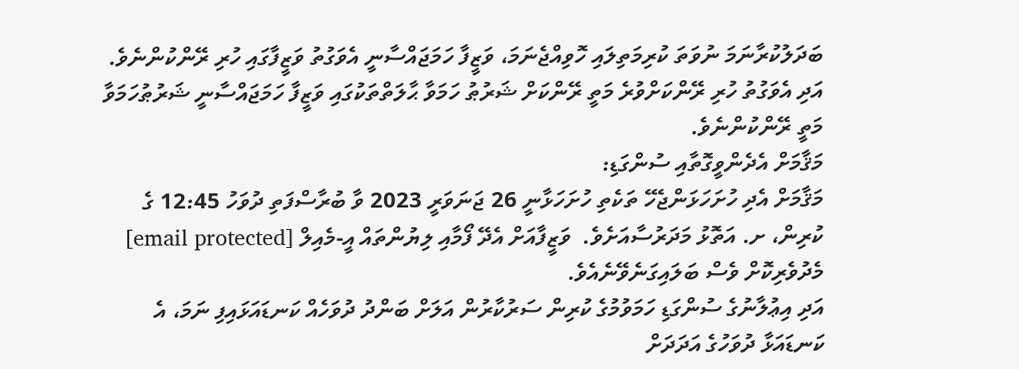ބަދަލުކުރާނަމަ ނުވަތަ ކުރިމަތިލައި ހޮވިއްޖެނަމަ، ވަޒީފާ ހަމަޖައްސާނީ އެވަގުތު ވަޒީފާގައި ހުރި ރޭންކުންނެވެ. އަދި އެވަގުތު ހުރި ރޭންކަށްވުރެ މަތީ ރޭންކަށް ޝަރުޠު ހަމަވާ ޙާލަތްތަކުގައި ވަޒީފާ ހަމަޖައްސާނީ ޝަރުޠުހަމަވާ މަތީ ރޭންކުންނެވެ.
މަޤާމަށް އެދެންވީގޮތާއި ސުންގަޑި:
މަޤާމަށް އެދި ހުށަހަޅަންޖެހޭ ތަކެތި ހުށަހަޅާނީ 26 ޖަނަވަރީ 2023 ވާ ބުރާސްފަތި ދުވަހު 12:45 ގެ ކުރިން، ށ. އަތޮޅު މަދަރުސާއަށެވެ.  ވަޒީފާއަށް އެދޭ ފޯމާއި ލިޔުންތައް އީ-މެއިލް [email protected] މެދުވެރިކޮށް ވެސް ބަލައިގަނެވޭނެއެވެ.
އަދި އިޢުލާނުގެ ސުންގަޑި ހަމަވުމުގެ ކުރިން ސަރުކާރުން އަލަށް ބަންދު ދުވަހެއް ކަނޑައަޅައިފި ނަމަ، އެ ކަނޑައަޅާ ދުވަހުގެ އަދަދަށް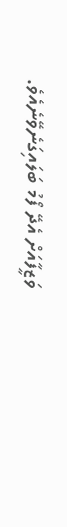ވަޒީފާއަށް އެދޭ ފޯމު ބަލައިގަނެވޭނެއެވެ.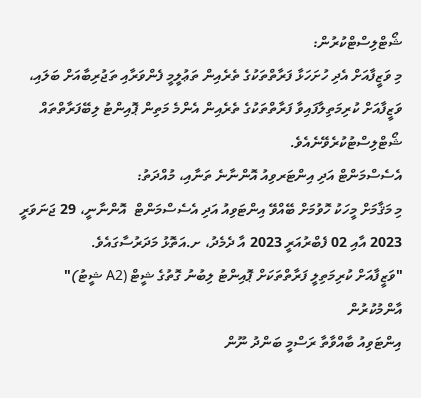ޝޯޓްލިސްޓްކުރުން:
މި ވަޒީފާއަށް އެދި ހުށަހަޅާ ފަރާތްތަކުގެ ތެރެއިން ތަޢުލީމީ ފެންވަރާއި ތަޖުރިބާއަށް ބަލައި، ވަޒީފާއަށް ކުރިމަތިލާފައިވާ ފަރާތްތަކުގެ ތެރެއިން އެންމެ މަތިން ޕޮއިންޓު ލިބޭފަރާތްތައް ޝޯޓްލިސްޓުކުރެވޭނެއެވެ.
އެސެސްމަންޓް އަދި އިންޓަރވިއު އޮންނާނެ ތަނާއި، މުއްދަތު:
މި މަޤާމަށް މީހަކު ހޮވުމަށް ބޭއްވޭ އިންޓަވިއު އަދި އެސެސްމަންޓް  އޮންނާނީ، 29 ޖަނަވަރީ 2023 އާއި 02 ފެބްރުއަރީ 2023 އާ ދެމެދު، ށ.އަތޮޅު މަދަރުސާގައެވެ.
"ވަޒީފާއަށް ކުރިމަތިލީ ފަރާތްތަކަށް ޕޮއިންޓު ލިބުނު ގޮތުގެ ޝީޓް (A2 ޝީޓު)" އާންމުކުރުން
އިންޓަވިއު ބާއްވާތާ ރަސްމީ ބަންދު ނޫން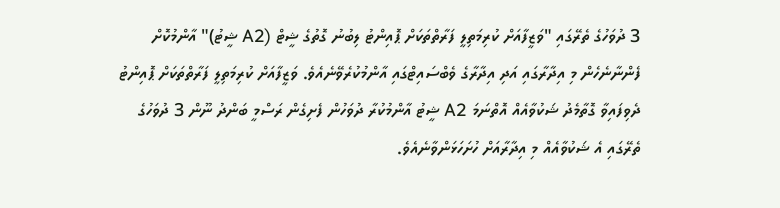3 ދުވަހުގެ ތެރޭގައި "ވަޒީފާއަށް ކުރިމަތިލީ ފަރާތްތަކަށް ޕޮއިންޓު ލިބުނު ގޮތުގެ ޝީޓް (A2 ޝީޓު)" އާންމުކޮށް ފެންނާނެހެން މި އިދާރާގައި އަދި އިދާރާގެ ވެބްސައިޓްގައި އާންމުކުރެވޭނެއެވެ. ވަޒީފާއަށް ކުރިމަތިލީ ފަރާތްތަކަށް ޕޮއިންޓު ދެވިފައިވާ ގޮތާމެދު ޝަކުވާއެއް އޮތްނަމަ A2 ޝީޓު އާންމުކުރާ ދުވަހުން ފެށިގެން ރަސްމީ ބަންދު ނޫން 3 ދުވަހުގެ ތެރޭގައި އެ ޝަކުވާއެއް މި އިދާރާއަށް ހުށަހަޅަންވާނެއެވެ.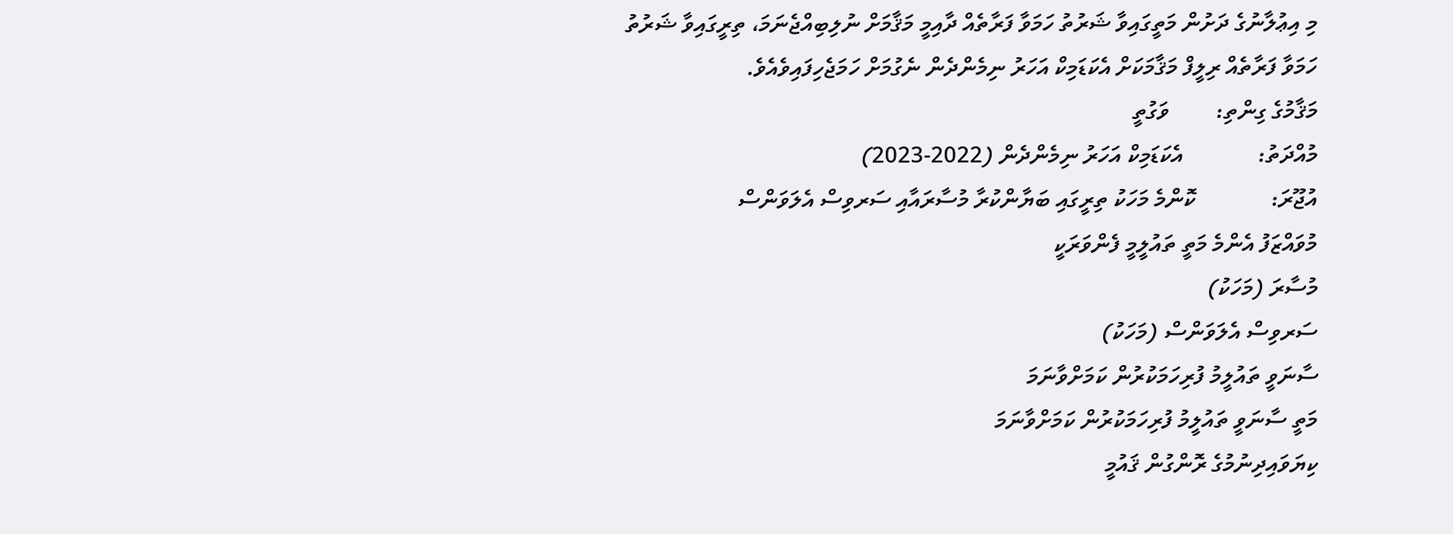މި އިޢުލާނުގެ ދަށުން މަތީގައިވާ ޝަރުތު ހަމަވާ ފަރާތެއް ދާއިމީ މަޤާމަށް ނުލިބިއްޖެނަމަ، ތިރީގައިވާ ޝަރުތު ހަމަވާ ފަރާތެއް ރިލީފް މަޤާމަކަށް އެކަޑަމިކް އަހަރު ނިމެންދެން ނެގުމަށް ހަމަޖެހިފައިވެއެވެ.
މަޤާމުގެ ގިންތި:        ވަގުތީ
މުއްދަތު:             އެކަޑަމިކް އަހަރު ނިމެންދެން (2022-2023)
އުޖޫރަ:             ކޮންމެ މަހަކު ތިރީގައި ބަޔާންކުރާ މުސާރައާއި ސަރވިސް އެލަވަންސް
މުވައްޒަފު އެންމެ މަތީ ތައުލީމީ ފެންވަރަކީ
މުސާރަ (މަހަކު)
ސަރވިސް އެލަވަންސް (މަހަކު)
ސާނަވީ ތައުލީމު ފުރިހަމަކުރުން ކަމަށްވާނަމަ
މަތީ ސާނަވީ ތައުލީމު ފުރިހަމަކުރުން ކަމަށްވާނަމަ
ކިޔަވައިދިނުމުގެ ރޮންގުން ޤައުމީ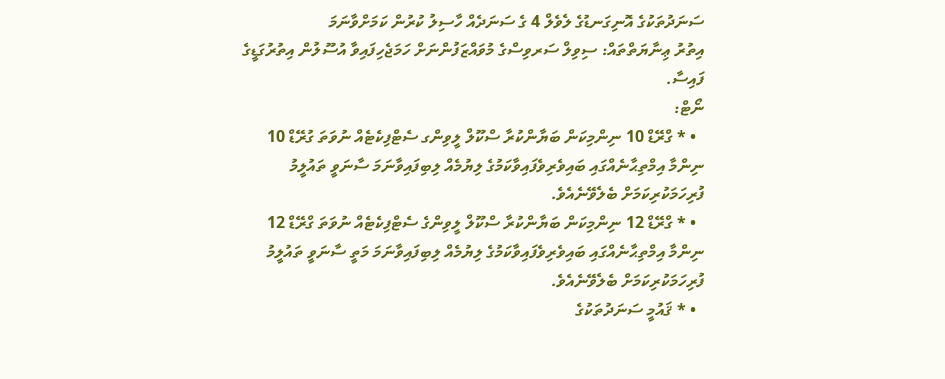ސަނަދުތަކުގެ އޮނިގަނޑުގެ ލެވެލް 4 ގެ ސަނަދެއް ހާސިލު ކުރުން ކަމަށްވާނަމަ
އިތުރު ޢިނާޔަތްތައް: ސިވިލް ސަރވިސްގެ މުވައްޒަފުންނަށް ހަމަޖެހިފައިވާ އުސޫލުން އިތުރުގަޑީގެ ފައިސާ.
ނޯޓް:
  • * ގްރޭޑް 10 ނިންމިކަން ބަޔާންކުރާ ސްކޫލް ލީވިންގ ސެޓްފިކެޓެއް ނުވަތަ ގުރޭޑް 10 ނިންމާ އިމްތިޙާނެއްގައި ބައިވެރިވެފައިވާކަމުގެ ލިޔުމެއް ލިބިފައިވާނަމަ ސާނަވީ ތައުލީމު ފުރިހަމަކުރިކަމަށް ބެލެވޭނެއެވެ.
  • * ގްރޭޑް 12 ނިންމިކަން ބަޔާންކުރާ ސްކޫލް ލީވިންގެ ސެޓްފިކެޓެއް ނުވަތަ ގްރޭޑް 12 ނިންމާ އިމްތިޙާނެއްގައި ބައިވެރިވެފައިވާކަމުގެ ލިޔުމެއް ލިބިފައިވާނަމަ މަތީ ސާނަވީ ތައުލީމު ފުރިހަމަކުރިކަމަށް ބެލެވޭނެއެވެ.
  • * ޤައުމީ ސަނަދުތަކުގެ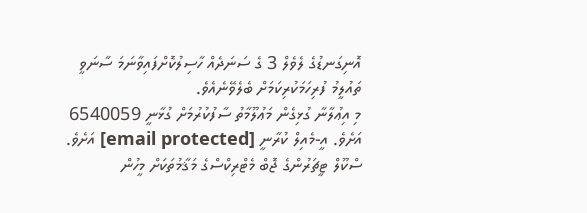އޮނިގަނޑުގެ ލެވެލް 3 ގެ ސަނަދެއް ހާސިލުކޮށްފައިވާނަމަ ސާނަވީ ތައުލީމު ފުރިހަމަކުރިކަމަށް ބެލެވޭނެއެވެ.
މި އިޢުލާނާ ގުޅިގެން މަޢުލޫމާތު ސާފުކުރުމަށް ގުޅާނީ 6540059 އަށެވެ. އީ-މެއިލް ކުރާނީ [email protected] އަށެވެ.
ސްކޫލް ޓީޗަރުންގެ ޖޮބް މެޓްރިކްސްގެ މަޤާމުތަކަށް މީހުން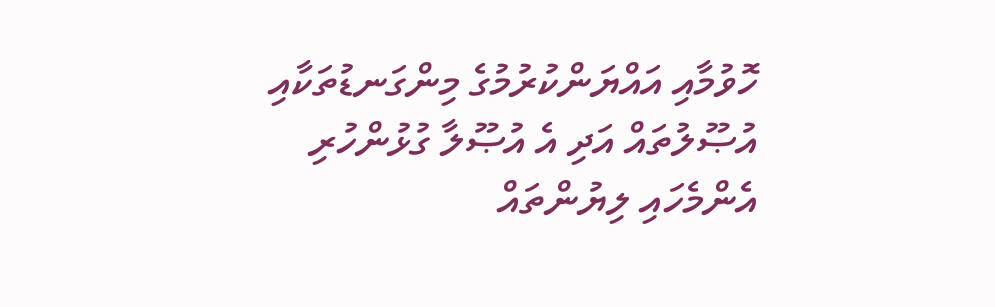ހޮވުމާއި އައްޔަންކުރުމުގެ މިންގަނޑުތަކާއި އުޞޫލުތައް އަދި އެ އުޞޫލާ ގުޅުންހުރި އެންމެހައި ލިޔުންތައް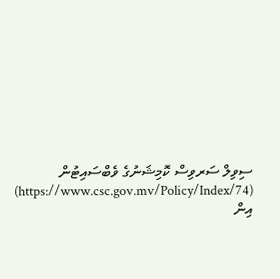ސިވިލް ސަރވިސް ކޮމިޝަނުގެ ވެބްސައިޓުން (https://www.csc.gov.mv/Policy/Index/74) އިން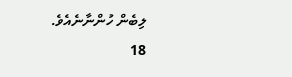ލިބެން ހުންނާނެއެވެ.
18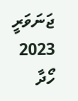ޖަނަވަރީ 2023
ހޯދާ